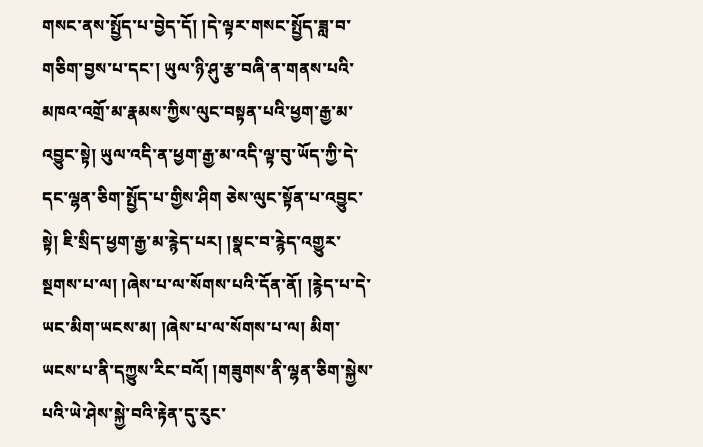གསང་ནས་སྤྱོད་པ་བྱེད་དོ། །དེ་ལྟར་གསང་སྤྱོད་ཟླ་བ་གཅིག་བྱས་པ་དང་། ཡུལ་ཉི་ཤུ་རྩ་བཞི་ན་གནས་པའི་མཁའ་འགྲོ་མ་རྣམས་ཀྱིས་ལུང་བསྟན་པའི་ཕྱག་རྒྱ་མ་འབྱུང་སྟེ། ཡུལ་འདི་ན་ཕྱག་རྒྱ་མ་འདི་ལྟ་བུ་ཡོད་ཀྱི་དེ་དང་ལྷན་ཅིག་སྤྱོད་པ་གྱིས་ཤིག ཅེས་ལུང་སྟོན་པ་འབྱུང་སྟེ། ཇི་སྲིད་ཕྱག་རྒྱ་མ་རྙེད་པར། །སྣང་བ་རྙེད་འགྱུར་སྔགས་པ་ལ། །ཞེས་པ་ལ་སོགས་པའི་དོན་ནོ། །རྙེད་པ་དེ་ཡང་མིག་ཡངས་མ། །ཞེས་པ་ལ་སོགས་པ་ལ། མིག་ཡངས་པ་ནི་དཀྱུས་རིང་བའོ། །གཟུགས་ནི་ལྷན་ཅིག་སྐྱེས་པའི་ཡེ་ཤེས་སྐྱེ་བའི་རྟེན་དུ་རུང་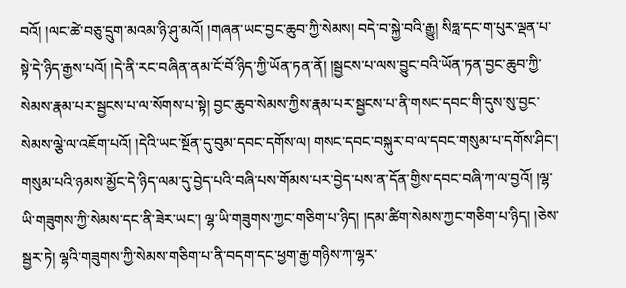བའོ། །ལང་ཚེ་བཅུ་དྲུག་མའམ་ཉི་ཤུ་མའོ། །གཞན་ཡང་བྱང་ཆུབ་ཀྱི་སེམས། བདེ་བ་སྐྱེ་བའི་རྒྱུ། སིཧླ་དང་ག་པུར་ལྡན་པ་སྟེ་དེ་ཉིད་རྒྱས་པའོ། །དེ་ནི་རང་བཞིན་ནམ་ངོ་བོ་ཉིད་ཀྱི་ཡོན་ཏན་ནོ། །སྦྱངས་པ་ལས་བྱུང་བའི་ཡོན་ཏན་བྱང་ཆུབ་ཀྱི་སེམས་རྣམ་པར་སྦྱངས་པ་ལ་སོགས་པ་སྟེ། བྱང་ཆུབ་སེམས་ཀྱིས་རྣམ་པར་སྦྱངས་པ་ནི་གསང་དབང་གི་དུས་སུ་བྱང་སེམས་ལྕེ་ལ་འཇོག་པའོ། །དེའི་ཡང་སྔོན་དུ་བུམ་དབང་དགོས་ལ། གསང་དབང་བསྐུར་བ་ལ་དབང་གསུམ་པ་དགོས་ཤིང་། གསུམ་པའི་ཉམས་མྱོང་དེ་ཉིད་ལམ་དུ་བྱེད་པའི་བཞི་པས་གོམས་པར་བྱེད་པས་ན་དོན་གྱིས་དབང་བཞི་ཀ་ལ་བྱའོ། །ལྷ་ཡི་གཟུགས་ཀྱི་སེམས་དང་ནི་ཟེར་ཡང་། ལྷ་ཡི་གཟུགས་ཀྱང་གཅིག་པ་ཉིད། །དམ་ཚིག་སེམས་ཀྱང་གཅིག་པ་ཉིད། །ཅེས་སྦྱར་ཏེ། ལྷའི་གཟུགས་ཀྱི་སེམས་གཅིག་པ་ནི་བདག་དང་ཕྱག་རྒྱ་གཉིས་ཀ་ལྷར་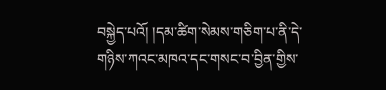བསྐྱེད་པའོ། །དམ་ཚིག་སེམས་གཅིག་པ་ནི་དེ་གཉིས་ཀའང་མཁའ་དང་གསང་བ་བྱིན་གྱིས་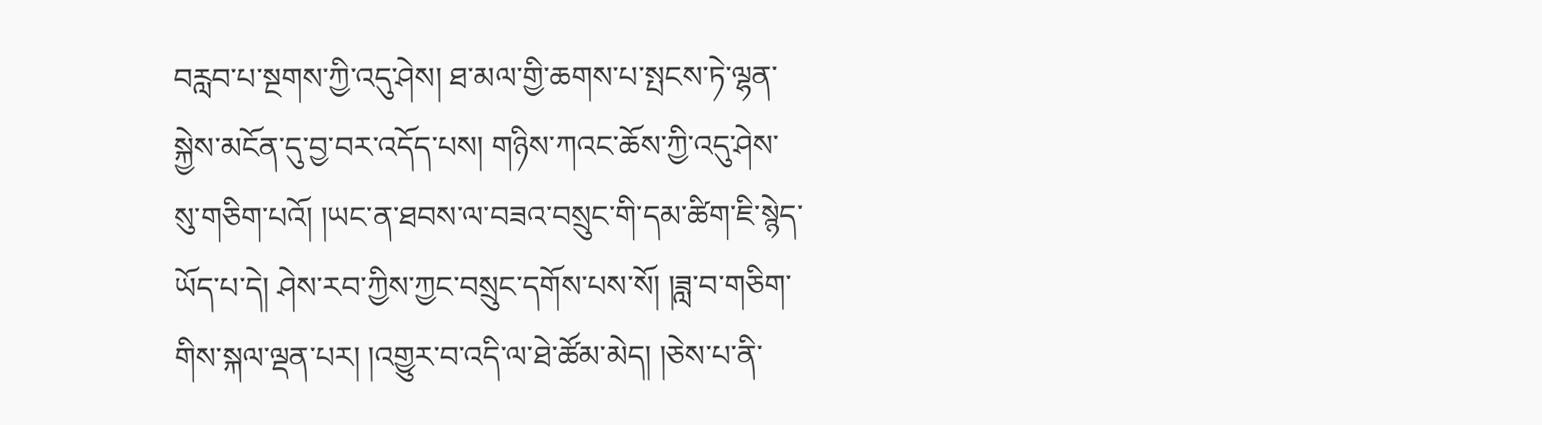བརླབ་པ་སྔགས་ཀྱི་འདུ་ཤེས། ཐ་མལ་གྱི་ཆགས་པ་སྤངས་ཏེ་ལྷན་སྐྱེས་མངོན་དུ་བྱ་བར་འདོད་པས། གཉིས་ཀའང་ཆོས་ཀྱི་འདུ་ཤེས་སུ་གཅིག་པའོ། །ཡང་ན་ཐབས་ལ་བཟའ་བསྲུང་གི་དམ་ཚིག་ཇི་སྙེད་ཡོད་པ་དེ། ཤེས་རབ་ཀྱིས་ཀྱང་བསྲུང་དགོས་པས་སོ། །ཟླ་བ་གཅིག་གིས་སྐལ་ལྡན་པར། །འགྱུར་བ་འདི་ལ་ཐེ་ཚོམ་མེད། །ཅེས་པ་ནི་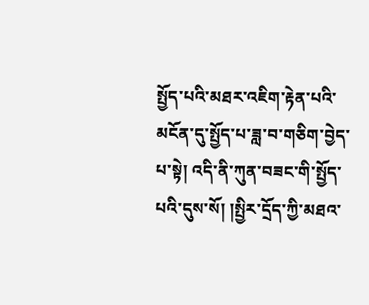སྤྱོད་པའི་མཐར་འཇིག་རྟེན་པའི་མངོན་དུ་སྤྱོད་པ་ཟླ་བ་གཅིག་བྱེད་པ་སྟེ། འདི་ནི་ཀུན་བཟང་གི་སྤྱོད་པའི་དུས་སོ། །སྤྱིར་དྲོད་ཀྱི་མཐའ་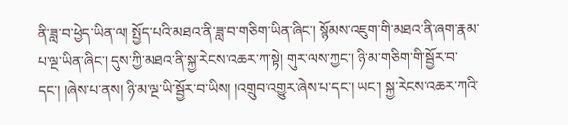ནི་ཟླ་བ་ཕྱེད་ཡིན་ལ། སྤྱོད་པའི་མཐའ་ནི་ཟླ་བ་གཅིག་ཡིན་ཞིང་། སྙོམས་འཇུག་གི་མཐའ་ནི་ཞག་རྣམ་པ་ལྔ་ཡིན་ཞིང་། དུས་ཀྱི་མཐའ་ནི་སྐྱ་རེངས་འཆར་ཀ་སྟེ། གུར་ལས་ཀྱང་། ཉི་མ་གཅིག་གི་སྦྱོར་བ་དང་། །ཞེས་པ་ནས། ཉི་མ་ལྔ་ཡི་སྦྱོར་བ་ཡིས། །འགྲུབ་འགྱུར་ཞེས་པ་དང་། ཡང་། སྐྱ་རེངས་འཆར་ཀའི་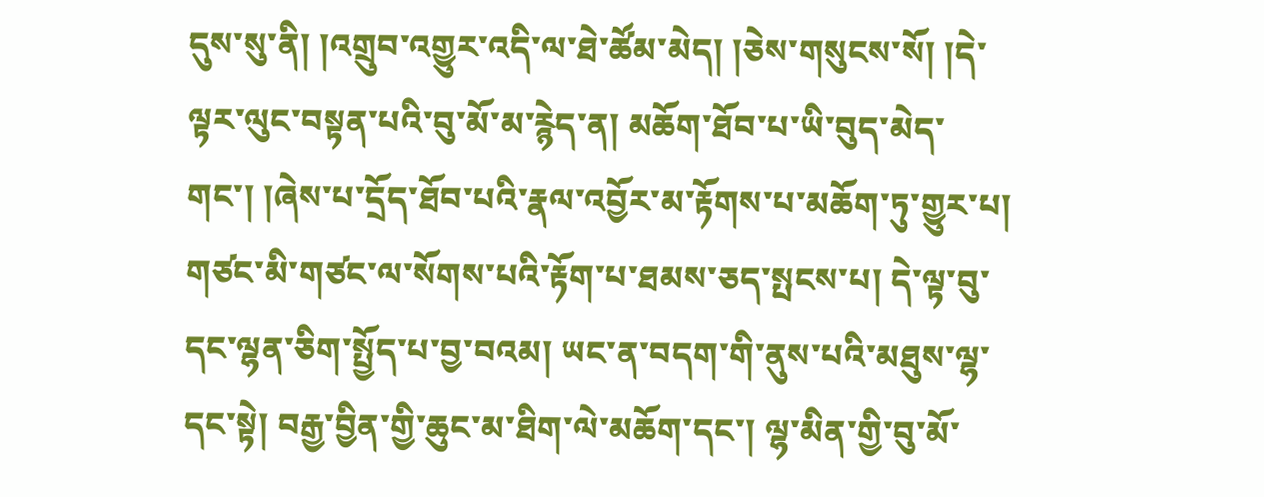དུས་སུ་ནི། །འགྲུབ་འགྱུར་འདི་ལ་ཐེ་ཚོམ་མེད། །ཅེས་གསུངས་སོ། །དེ་ལྟར་ལུང་བསྟན་པའི་བུ་མོ་མ་རྙེད་ན། མཆོག་ཐོབ་པ་ཡི་བུད་མེད་གང་། །ཞེས་པ་དྲོད་ཐོབ་པའི་རྣལ་འབྱོར་མ་རྟོགས་པ་མཆོག་ཏུ་གྱུར་པ། གཙང་མི་གཙང་ལ་སོགས་པའི་རྟོག་པ་ཐམས་ཅད་སྤངས་པ། དེ་ལྟ་བུ་དང་ལྷན་ཅིག་སྤྱོད་པ་བྱ་བའམ། ཡང་ན་བདག་གི་ནུས་པའི་མཐུས་ལྷ་དང་སྟེ། བརྒྱ་བྱིན་གྱི་ཆུང་མ་ཐིག་ལེ་མཆོག་དང་། ལྷ་མིན་གྱི་བུ་མོ་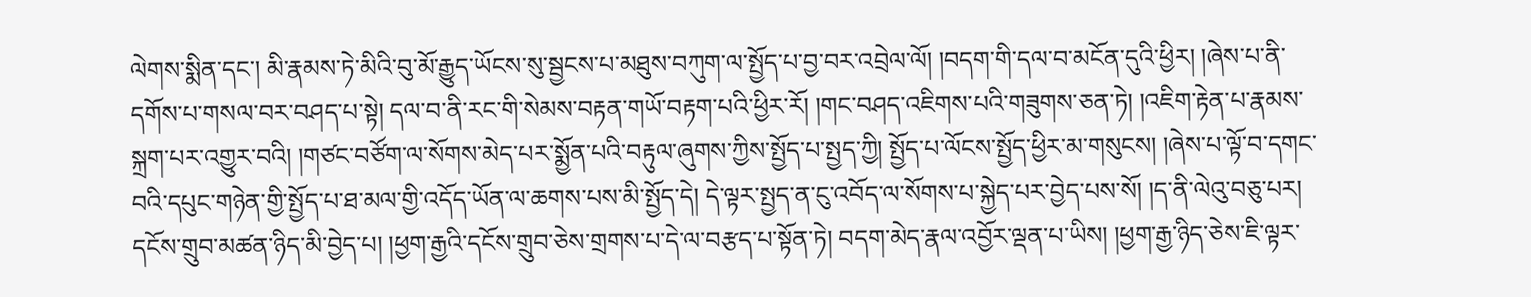ལེགས་སྨིན་དང་། མི་རྣམས་ཏེ་མིའི་བུ་མོ་རྒྱུད་ཡོངས་སུ་སྦྱངས་པ་མཐུས་བཀུག་ལ་སྤྱོད་པ་བྱ་བར་འབྲེལ་ལོ། །བདག་གི་དལ་བ་མངོན་དུའི་ཕྱིར། །ཞེས་པ་ནི་དགོས་པ་གསལ་བར་བཤད་པ་སྟེ། དལ་བ་ནི་རང་གི་སེམས་བརྟན་གཡོ་བརྟག་པའི་ཕྱིར་རོ། །གང་བཤད་འཇིགས་པའི་གཟུགས་ཅན་ཏེ། །འཇིག་རྟེན་པ་རྣམས་སྐྲག་པར་འགྱུར་བའི། །གཙང་བཙོག་ལ་སོགས་མེད་པར་སྨྱོན་པའི་བརྟུལ་ཞུགས་ཀྱིས་སྤྱོད་པ་སྤྱད་ཀྱི། སྤྱོད་པ་ལོངས་སྤྱོད་ཕྱིར་མ་གསུངས། །ཞེས་པ་ལྟོ་བ་དགང་བའི་དཔུང་གཉེན་གྱི་སྤྱོད་པ་ཐ་མལ་གྱི་འདོད་ཡོན་ལ་ཆགས་པས་མི་སྤྱོད་དེ། དེ་ལྟར་སྤྱད་ན་ངུ་འབོད་ལ་སོགས་པ་སྐྱེད་པར་བྱེད་པས་སོ། །ད་ནི་ལེའུ་བཅུ་པར། དངོས་གྲུབ་མཚན་ཉིད་མི་བྱེད་པ། །ཕྱག་རྒྱའི་དངོས་གྲུབ་ཅེས་གྲགས་པ་དེ་ལ་བརྩད་པ་སྟོན་ཏེ། བདག་མེད་རྣལ་འབྱོར་ལྡན་པ་ཡིས། །ཕྱག་རྒྱ་ཉིད་ཅེས་ཇི་ལྟར་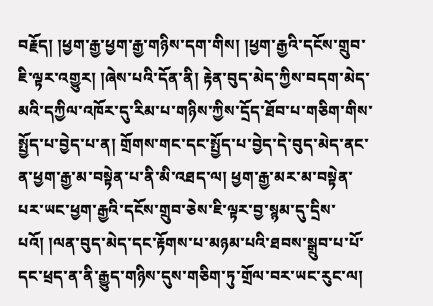བརྗོད། །ཕྱག་རྒྱ་ཕྱག་རྒྱ་གཉིས་དག་གིས། །ཕྱག་རྒྱའི་དངོས་གྲུབ་ཇི་ལྟར་འགྱུར། །ཞེས་པའི་དོན་ནི། རྟེན་བུད་མེད་ཀྱིས་བདག་མེད་མའི་དཀྱིལ་འཁོར་དུ་རིམ་པ་གཉིས་ཀྱིས་དྲོད་ཐོབ་པ་གཅིག་གིས་སྤྱོད་པ་བྱེད་པ་ན། གྲོགས་གང་དང་སྤྱོད་པ་བྱེད་དེ་བུད་མེད་ནང་ན་ཕྱག་རྒྱ་མ་བསྟེན་པ་ནི་མི་འཐད་ལ། ཕྱག་རྒྱ་མར་མ་བསྟེན་པར་ཡང་ཕྱག་རྒྱའི་དངོས་གྲུབ་ཅེས་ཇི་ལྟར་བྱ་སྙམ་དུ་དྲིས་པའོ། །ལན་བུད་མེད་དང་རྟོགས་པ་མཉམ་པའི་ཐབས་སྒྲུབ་པ་པོ་དང་ཕྲད་ན་ནི་རྒྱུད་གཉིས་དུས་གཅིག་ཏུ་གྲོལ་བར་ཡང་རུང་ལ།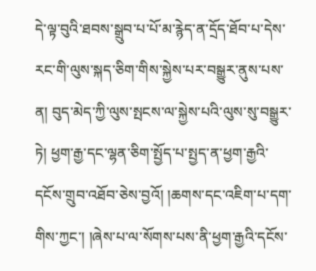དེ་ལྟ་བུའི་ཐབས་སྒྲུབ་པ་པོ་མ་རྙེད་ན་དྲོད་ཐོབ་པ་དེས་རང་གི་ལུས་སྐད་ཅིག་གིས་སྐྱེས་པར་བསྒྱུར་ནུས་པས་ན། བུད་མེད་ཀྱི་ལུས་སྤངས་ལ་སྐྱེས་པའི་ལུས་སུ་བསྒྱུར་ཏེ། ཕྱག་རྒྱ་དང་ལྷན་ཅིག་སྤྱོད་པ་སྤྱད་ན་ཕྱག་རྒྱའི་དངོས་གྲུབ་འཐོབ་ཅེས་བྱའོ། །ཆགས་དང་འཇིག་པ་དག་གིས་ཀྱང་། །ཞེས་པ་ལ་སོགས་པས་ནི་ཕྱག་རྒྱའི་དངོས་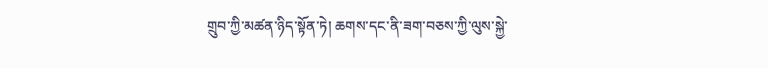གྲུབ་ཀྱི་མཚན་ཉིད་སྟོན་ཏེ། ཆགས་དང་ནི་ཟག་བཅས་ཀྱི་ལུས་སྐྱེ་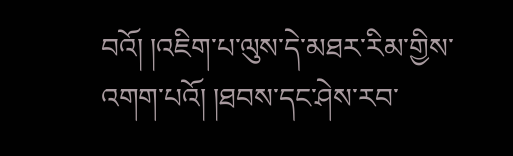བའོ། །འཇིག་པ་ལུས་དེ་མཐར་རིམ་གྱིས་འགག་པའོ། །ཐབས་དང་ཤེས་རབ་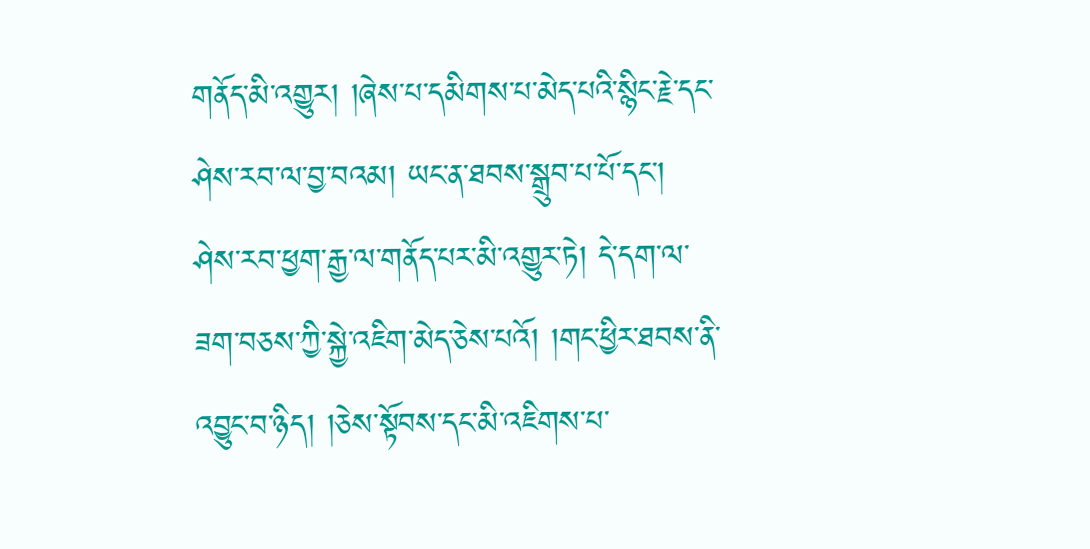གནོད་མི་འགྱུར། །ཞེས་པ་དམིགས་པ་མེད་པའི་སྙིང་རྗེ་དང་ཤེས་རབ་ལ་བྱ་བའམ། ཡང་ན་ཐབས་སྒྲུབ་པ་པོ་དང་། ཤེས་རབ་ཕྱག་རྒྱ་ལ་གནོད་པར་མི་འགྱུར་ཏེ། དེ་དག་ལ་ཟག་བཅས་ཀྱི་སྐྱེ་འཇིག་མེད་ཅེས་པའོ། །གང་ཕྱིར་ཐབས་ནི་འབྱུང་བ་ཉིད། །ཅེས་སྟོབས་དང་མི་འཇིགས་པ་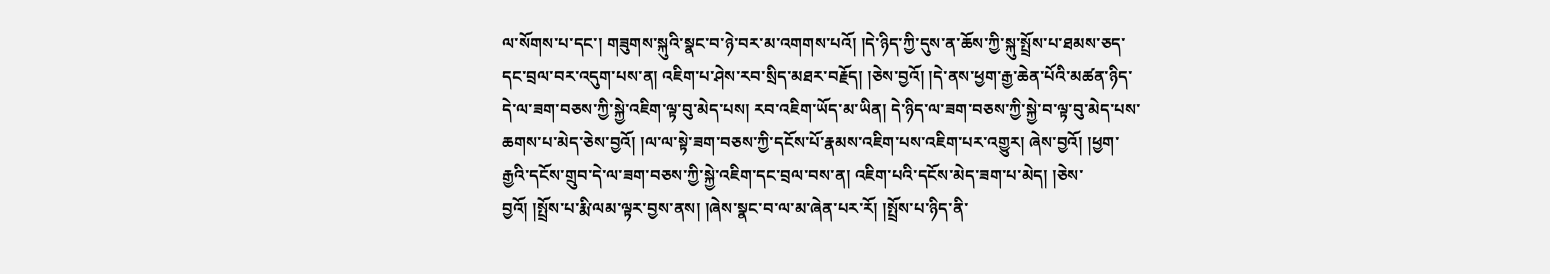ལ་སོགས་པ་དང་། གཟུགས་སྐུའི་སྣང་བ་ཉེ་བར་མ་འགགས་པའོ། །དེ་ཉིད་ཀྱི་དུས་ན་ཆོས་ཀྱི་སྐུ་སྤྲོས་པ་ཐམས་ཅད་དང་བྲལ་བར་འདུག་པས་ན། འཇིག་པ་ཤེས་རབ་སྲིད་མཐར་བརྗོད། །ཅེས་བྱའོ། །དེ་ནས་ཕྱག་རྒྱ་ཆེན་པོའི་མཚན་ཉིད་དེ་ལ་ཟག་བཅས་ཀྱི་སྐྱེ་འཇིག་ལྟ་བུ་མེད་པས། རབ་འཇིག་ཡོད་མ་ཡིན། དེ་ཉིད་ལ་ཟག་བཅས་ཀྱི་སྐྱེ་བ་ལྟ་བུ་མེད་པས་ཆགས་པ་མེད་ཅེས་བྱའོ། །ལ་ལ་སྟེ་ཟག་བཅས་ཀྱི་དངོས་པོ་རྣམས་འཇིག་པས་འཇིག་པར་འགྱུར། ཞེས་བྱའོ། །ཕྱག་རྒྱའི་དངོས་གྲུབ་དེ་ལ་ཟག་བཅས་ཀྱི་སྐྱེ་འཇིག་དང་བྲལ་བས་ན། འཇིག་པའི་དངོས་མེད་ཟག་པ་མེད། །ཅེས་བྱའོ། །སྤྲོས་པ་རྨི་ལམ་ལྟར་བྱས་ནས། །ཞེས་སྣང་བ་ལ་མ་ཞེན་པར་རོ། །སྤྲོས་པ་ཉིད་ནི་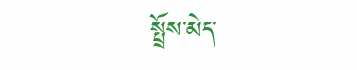སྤྲོས་མེད་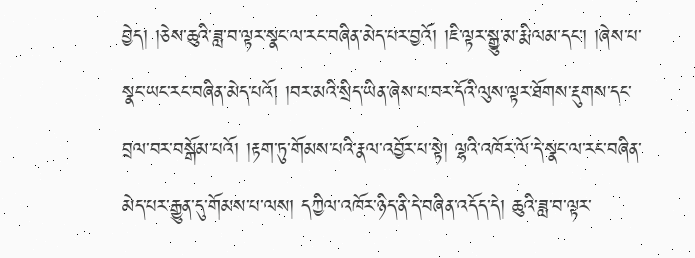བྱེད། །ཅེས་ཆུའི་ཟླ་བ་ལྟར་སྣང་ལ་རང་བཞིན་མེད་པར་བྱའོ། །ཇི་ལྟར་སྒྱུ་མ་རྨི་ལམ་དང་། །ཞེས་པ་སྣང་ཡང་རང་བཞིན་མེད་པའོ། །བར་མའི་སྲིད་ཡིན་ཞེས་པ་བར་དོའི་ལུས་ལྟར་ཐོགས་རྡུགས་དང་བྲལ་བར་བསྒོམ་པའོ། །རྟག་ཏུ་གོམས་པའི་རྣལ་འབྱོར་པ་སྟེ། ལྷའི་འཁོར་ལོ་དེ་སྣང་ལ་རང་བཞིན་མེད་པར་རྒྱུན་དུ་གོམས་པ་ལས། དཀྱིལ་འཁོར་ཉིད་ནི་དེ་བཞིན་འདོད་དེ། ཆུའི་ཟླ་བ་ལྟར་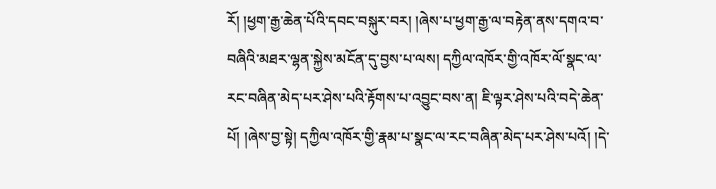རོ། །ཕྱག་རྒྱ་ཆེན་པོའི་དབང་བསྐུར་བར། །ཞེས་པ་ཕྱག་རྒྱ་ལ་བརྟེན་ནས་དགའ་བ་བཞིའི་མཐར་ལྷན་སྐྱེས་མངོན་དུ་བྱས་པ་ལས། དཀྱིལ་འཁོར་གྱི་འཁོར་ལོ་སྣང་ལ་རང་བཞིན་མེད་པར་ཤེས་པའི་རྟོགས་པ་འབྱུང་བས་ན། ཇི་ལྟར་ཤེས་པའི་བདེ་ཆེན་པོ། །ཞེས་བྱ་སྟེ། དཀྱིལ་འཁོར་གྱི་རྣམ་པ་སྣང་ལ་རང་བཞིན་མེད་པར་ཤེས་པའོ། །དེ་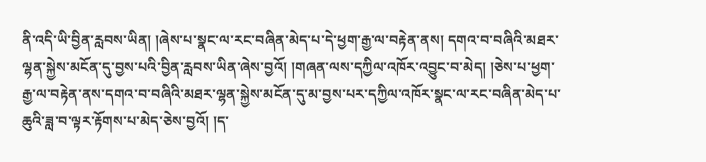ནི་འདི་ཡི་བྱིན་རླབས་ཡིན། །ཞེས་པ་སྣང་ལ་རང་བཞིན་མེད་པ་དེ་ཕྱག་རྒྱ་ལ་བརྟེན་ནས། དགའ་བ་བཞིའི་མཐར་ལྷན་སྐྱེས་མངོན་དུ་བྱས་པའི་བྱིན་རླབས་ཡིན་ཞེས་བྱའོ། །གཞན་ལས་དཀྱིལ་འཁོར་འབྱུང་བ་མེད། །ཅེས་པ་ཕྱག་རྒྱ་ལ་བརྟེན་ནས་དགའ་བ་བཞིའི་མཐར་ལྷན་སྐྱེས་མངོན་དུ་མ་བྱས་པར་དཀྱིལ་འཁོར་སྣང་ལ་རང་བཞིན་མེད་པ་ཆུའི་ཟླ་བ་ལྟར་རྟོགས་པ་མེད་ཅེས་བྱའོ། །ད་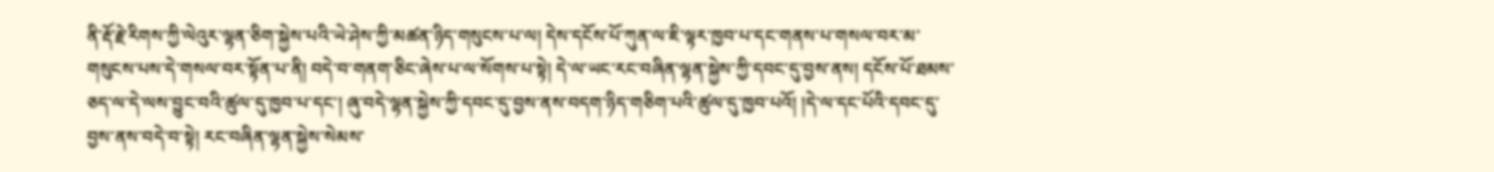ནི་རྡོ་རྗེ་རིགས་ཀྱི་ལེའུར་ལྷན་ཅིག་སྐྱེས་པའི་ཡེ་ཤེས་ཀྱི་མཚན་ཉིད་གསུངས་པ་ལ། དེས་དངོས་པོ་ཀུན་ལ་ཇི་ལྟར་ཁྱབ་པ་དང་གནས་པ་གསལ་བར་མ་གསུངས་པས་དེ་གསལ་བར་སྟོན་པ་ནི། བདེ་བ་གནག་ཅིང་ཞེས་པ་ལ་སོགས་པ་སྟེ། དེ་ལ་ཡང་རང་བཞིན་ལྷན་སྐྱེས་ཀྱི་དབང་དུ་བྱས་ནས། དངོས་པོ་ཐམས་ཅད་ལ་དེ་ལས་བྱུང་བའི་ཚུལ་དུ་ཁྱབ་པ་དང་། ཞུ་བདེ་ལྷན་སྐྱེས་ཀྱི་དབང་དུ་བྱས་ནས་བདག་ཉིད་གཅིག་པའི་ཚུལ་དུ་ཁྱབ་པའོ། །དེ་ལ་དང་པོའི་དབང་དུ་བྱས་ནས་བདེ་བ་སྟེ། རང་བཞིན་ལྷན་སྐྱེས་སེམས་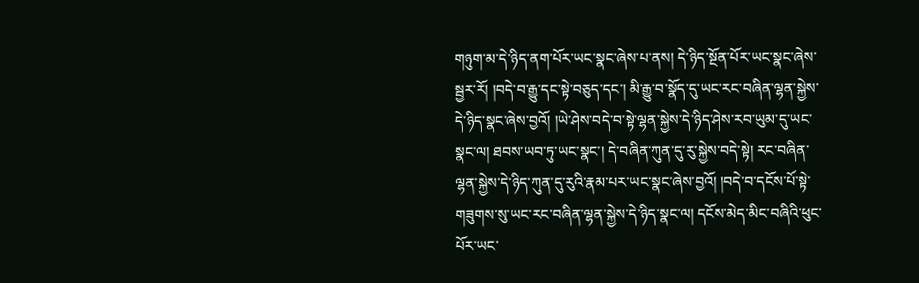གཉུག་མ་དེ་ཉིད་ནག་པོར་ཡང་སྣང་ཞེས་པ་ནས། དེ་ཉིད་སྔོན་པོར་ཡང་སྣང་ཞེས་སྦྱར་རོ། །བདེ་བ་རྒྱུ་དང་སྟེ་བཅུད་དང་། མི་རྒྱུ་བ་སྣོད་དུ་ཡང་རང་བཞིན་ལྷན་སྐྱེས་དེ་ཉིད་སྣང་ཞེས་བྱའོ། །ཡེ་ཤེས་བདེ་བ་སྟེ་ལྷན་སྐྱེས་དེ་ཉིད་ཤེས་རབ་ཡུམ་དུ་ཡང་སྣང་ལ། ཐབས་ཡབ་ཏུ་ཡང་སྣང་། དེ་བཞིན་ཀུན་དུ་རུ་སྐྱེས་བདེ་སྟེ། རང་བཞིན་ལྷན་སྐྱེས་དེ་ཉིད་ཀུན་དུ་རུའི་རྣམ་པར་ཡང་སྣང་ཞེས་བྱའོ། །བདེ་བ་དངོས་པོ་སྟེ་གཟུགས་སུ་ཡང་རང་བཞིན་ལྷན་སྐྱེས་དེ་ཉིད་སྣང་ལ། དངོས་མེད་མིང་བཞིའི་ཕུང་པོར་ཡང་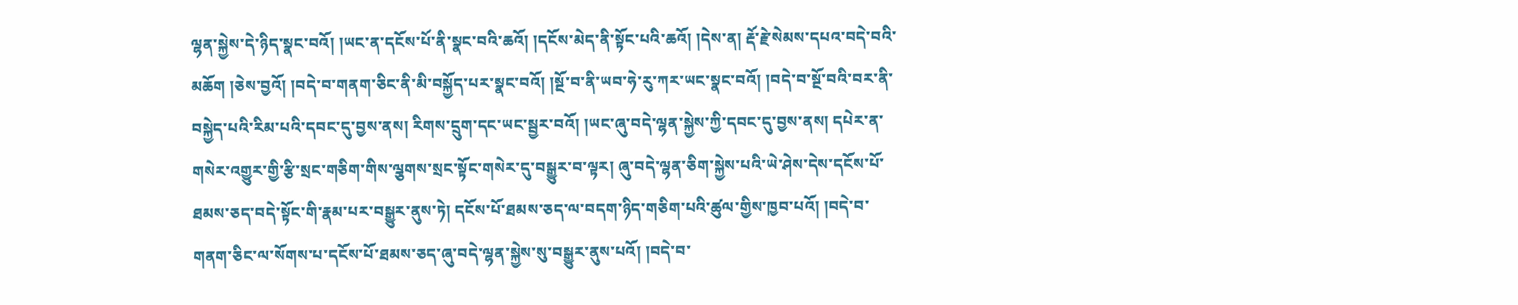ལྷན་སྐྱེས་དེ་ཉིད་སྣང་བའོ། །ཡང་ན་དངོས་པོ་ནི་སྣང་བའི་ཆའོ། །དངོས་མེད་ནི་སྟོང་པའི་ཆའོ། །དེས་ན། རྡོ་རྗེ་སེམས་དཔའ་བདེ་བའི་མཆོག །ཅེས་བྱའོ། །བདེ་བ་གནག་ཅིང་ནི་མི་བསྐྱོད་པར་སྣང་བའོ། །སྔོ་བ་ནི་ཡབ་ཧེ་རུ་ཀར་ཡང་སྣང་བའོ། །བདེ་བ་སྔོ་བའི་བར་ནི་བསྐྱེད་པའི་རིམ་པའི་དབང་དུ་བྱས་ནས། རིགས་དྲུག་དང་ཡང་སྦྱར་བའོ། །ཡང་ཞུ་བདེ་ལྷན་སྐྱེས་ཀྱི་དབང་དུ་བྱས་ནས། དཔེར་ན་གསེར་འགྱུར་གྱི་རྩི་སྲང་གཅིག་གིས་ལྕགས་སྲང་སྟོང་གསེར་དུ་བསྒྱུར་བ་ལྟར། ཞུ་བདེ་ལྷན་ཅིག་སྐྱེས་པའི་ཡེ་ཤེས་དེས་དངོས་པོ་ཐམས་ཅད་བདེ་སྟོང་གི་རྣམ་པར་བསྒྱུར་ནུས་ཏེ། དངོས་པོ་ཐམས་ཅད་ལ་བདག་ཉིད་གཅིག་པའི་ཚུལ་གྱིས་ཁྱབ་པའོ། །བདེ་བ་གནག་ཅིང་ལ་སོགས་པ་དངོས་པོ་ཐམས་ཅད་ཞུ་བདེ་ལྷན་སྐྱེས་སུ་བསྒྱུར་ནུས་པའོ། །བདེ་བ་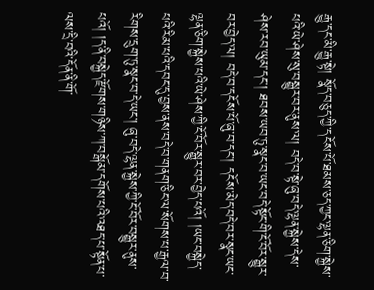རྒྱུ་དང་མི་རྒྱུ་སྟེ། སྣོད་བཅུད་ཀྱི་དངོས་པོ་ཐམས་ཅད་ཀྱང་ལྷན་ཅིག་སྐྱེས་པའི་ཡེ་ཤེས་སུ་བསྒྱུར་བར་ནུས་ལ། བདེ་བ་སྟེ་ཞུ་བདེ་ལྷན་སྐྱེས་དེས་ཤེས་རབ་ཡུམ་དང་། ཐབས་ཡབ་ཏུ་སྣང་བ་ཡང་བདེ་སྟོང་གི་ངོ་བོར་སྒྱུར་བར་བྱེད་ལ། བདེ་བ་དངོས་པོ་ཞུ་བ་དང་། དངོས་མེད་བདེ་བར་སྣང་ཡང་ལྷན་ཅིག་སྐྱེས་པའི་ཡེ་ཤེས་ཀྱི་ངོ་བོར་སྒྱུར་བར་བྱེད་པའོ། །ཡང་བསྐྱེད་པའི་རིམ་པའི་དབང་དུ་བྱས་ནས་བདེ་བ་གནག་ཅིང་ལ་སོགས་པ་རྒྱལ་བ་རིགས་དྲུག་ཏུ་སྣང་བ་དེ་ཡང་། ཞུ་བདེ་ལྷན་སྐྱེས་ཀྱི་ངོ་བོར་བསྒྱུར་ནུས་པའོ། །ད་ནི་བསྐྱེད་རྫོགས་གཉིས་ཀ་བསྒོམ་དགོས་པའི་འཐད་པ་སྟོན་པ་ལས་དྲི་བའི་དོན་ནི་གོ་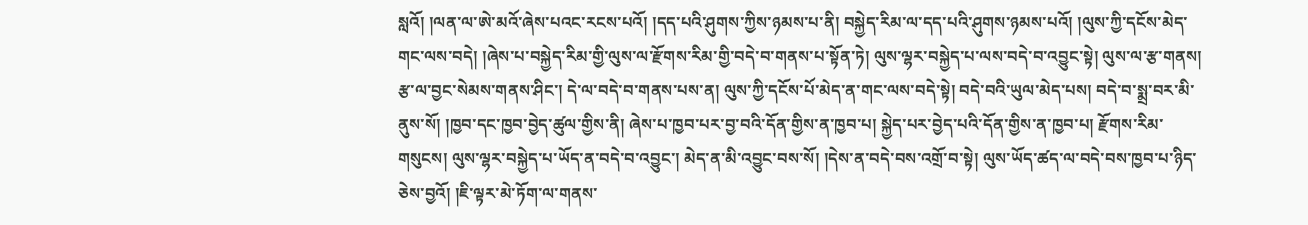སླའོ། །ལན་ལ་ཨེ་མའོ་ཞེས་པའང་རངས་པའོ། །དད་པའི་ཤུགས་ཀྱིས་ཉམས་པ་ནི། བསྐྱེད་རིམ་ལ་དད་པའི་ཤུགས་ཉམས་པའོ། །ལུས་ཀྱི་དངོས་མེད་གང་ལས་བདེ། །ཞེས་པ་བསྐྱེད་རིམ་གྱི་ལུས་ལ་རྫོགས་རིམ་གྱི་བདེ་བ་གནས་པ་སྟོན་ཏེ། ལུས་ལྷར་བསྐྱེད་པ་ལས་བདེ་བ་འབྱུང་སྟེ། ལུས་ལ་རྩ་གནས། རྩ་ལ་བྱང་སེམས་གནས་ཤིང་། དེ་ལ་བདེ་བ་གནས་པས་ན། ལུས་ཀྱི་དངོས་པོ་མེད་ན་གང་ལས་བདེ་སྟེ། བདེ་བའི་ཡུལ་མེད་པས། བདེ་བ་སྨྲ་བར་མི་ནུས་སོ། །ཁྱབ་དང་ཁྱབ་བྱེད་ཚུལ་གྱིས་ནི། ཞེས་པ་ཁྱབ་པར་བྱ་བའི་དོན་གྱིས་ན་ཁྱབ་པ། སྐྱེད་པར་བྱེད་པའི་དོན་གྱིས་ན་ཁྱབ་པ། རྫོགས་རིམ་གསུངས། ལུས་ལྷར་བསྐྱེད་པ་ཡོད་ན་བདེ་བ་འབྱུང་། མེད་ན་མི་འབྱུང་བས་སོ། །དེས་ན་བདེ་བས་འགྲོ་བ་སྟེ། ལུས་ཡོད་ཚད་ལ་བདེ་བས་ཁྱབ་པ་ཉིད་ཅེས་བྱའོ། །ཇི་ལྟར་མེ་ཏོག་ལ་གནས་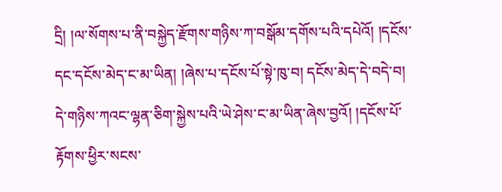དྲི། །ལ་སོགས་པ་ནི་བསྐྱེད་རྫོགས་གཉིས་ཀ་བསྒོམ་དགོས་པའི་དཔེའོ། །དངོས་དང་དངོས་མེད་ང་མ་ཡིན། །ཞེས་པ་དངོས་པོ་སྟེ་ཁུ་བ། དངོས་མེད་དེ་བདེ་བ། དེ་གཉིས་ཀའང་ལྷན་ཅིག་སྐྱེས་པའི་ཡེ་ཤེས་ང་མ་ཡིན་ཞེས་བྱའོ། །དངོས་པོ་རྟོགས་ཕྱིར་སངས་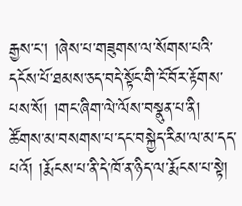རྒྱས་ང་། །ཞེས་པ་གཟུགས་ལ་སོགས་པའི་དངོས་པོ་ཐམས་ཅད་བདེ་སྟོང་གི་ངོ་བོར་རྟོགས་པས་སོ། །གང་ཞིག་ལེ་ལོས་བསྣུན་པ་ནི། ཚོགས་མ་བསགས་པ་དང་བསྐྱེད་རིམ་ལ་མ་དད་པའོ། །རྨོངས་པ་ནི་དེ་ཁོ་ན་ཉིད་ལ་རྨོངས་པ་སྟེ།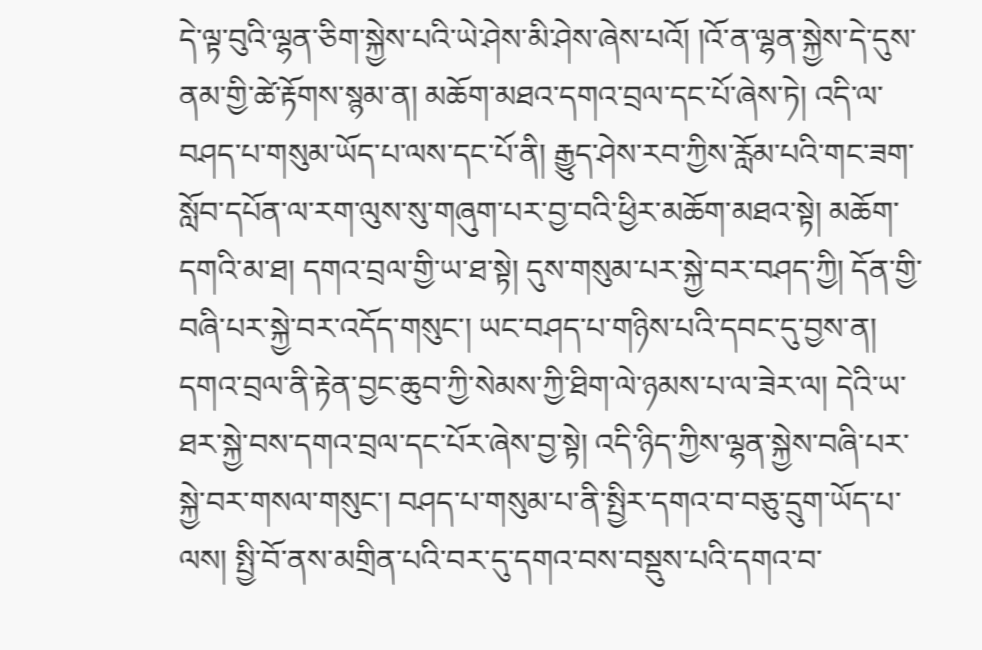དེ་ལྟ་བུའི་ལྷན་ཅིག་སྐྱེས་པའི་ཡེ་ཤེས་མི་ཤེས་ཞེས་པའོ། །འོ་ན་ལྷན་སྐྱེས་དེ་དུས་ནམ་གྱི་ཚེ་རྟོགས་སྙམ་ན། མཆོག་མཐའ་དགའ་བྲལ་དང་པོ་ཞེས་ཏེ། འདི་ལ་བཤད་པ་གསུམ་ཡོད་པ་ལས་དང་པོ་ནི། རྒྱུད་ཤེས་རབ་ཀྱིས་རློམ་པའི་གང་ཟག་སློབ་དཔོན་ལ་རག་ལུས་སུ་གཞུག་པར་བྱ་བའི་ཕྱིར་མཆོག་མཐའ་སྟེ། མཆོག་དགའི་མ་ཐ། དགའ་བྲལ་གྱི་ཡ་ཐ་སྟེ། དུས་གསུམ་པར་སྐྱེ་བར་བཤད་ཀྱི། དོན་གྱི་བཞི་པར་སྐྱེ་བར་འདོད་གསུང་། ཡང་བཤད་པ་གཉིས་པའི་དབང་དུ་བྱས་ན། དགའ་བྲལ་ནི་རྟེན་བྱང་ཆུབ་ཀྱི་སེམས་ཀྱི་ཐིག་ལེ་ཉམས་པ་ལ་ཟེར་ལ། དེའི་ཡ་ཐར་སྐྱེ་བས་དགའ་བྲལ་དང་པོར་ཞེས་བྱ་སྟེ། འདི་ཉིད་ཀྱིས་ལྷན་སྐྱེས་བཞི་པར་སྐྱེ་བར་གསལ་གསུང་། བཤད་པ་གསུམ་པ་ནི་སྤྱིར་དགའ་བ་བཅུ་དྲུག་ཡོད་པ་ལས། སྤྱི་བོ་ནས་མགྲིན་པའི་བར་དུ་དགའ་བས་བསྡུས་པའི་དགའ་བ་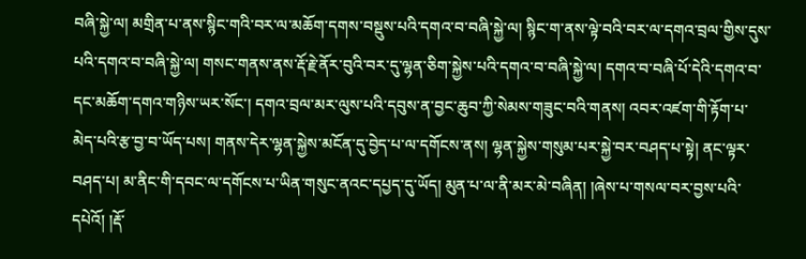བཞི་སྐྱེ་ལ། མགྲིན་པ་ནས་སྙིང་གའི་བར་ལ་མཆོག་དགས་བསྡུས་པའི་དགའ་བ་བཞི་སྐྱེ་ལ། སྙིང་ག་ནས་ལྟེ་བའི་བར་ལ་དགའ་བྲལ་གྱིས་དུས་པའི་དགའ་བ་བཞི་སྐྱེ་ལ། གསང་གནས་ནས་རྡོ་རྗེ་ནོར་བུའི་བར་དུ་ལྷན་ཅིག་སྐྱེས་པའི་དགའ་བ་བཞི་སྐྱེ་ལ། དགའ་བ་བཞི་པོ་དེའི་དགའ་བ་དང་མཆོག་དགའ་གཉིས་ཡར་སོང་། དགའ་བྲལ་མར་ལུས་པའི་དབུས་ན་བྱང་ཆུབ་ཀྱི་སེམས་གཟུང་བའི་གནས། འབར་འཛག་གི་རྟོག་པ་མེད་པའི་རྩ་བྱ་བ་ཡོད་པས། གནས་དེར་ལྷན་སྐྱེས་མངོན་དུ་བྱེད་པ་ལ་དགོངས་ནས། ལྷན་སྐྱེས་གསུམ་པར་སྐྱེ་བར་བཤད་པ་སྟེ། ནང་ལྟར་བཤད་པ། མ་ནིང་གི་དབང་ལ་དགོངས་པ་ཡིན་གསུང་ནའང་དཔྱད་དུ་ཡོད། མུན་པ་ལ་ནི་མར་མེ་བཞིན། །ཞེས་པ་གསལ་བར་བྱས་པའི་དཔེའོ། །རྡོ་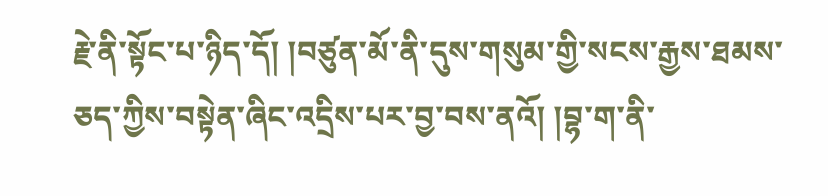རྗེ་ནི་སྟོང་པ་ཉིད་དོ། །བཙུན་མོ་ནི་དུས་གསུམ་གྱི་སངས་རྒྱས་ཐམས་ཅད་ཀྱིས་བསྟེན་ཞིང་འདྲིས་པར་བྱ་བས་ནའོ། །བྷ་ག་ནི་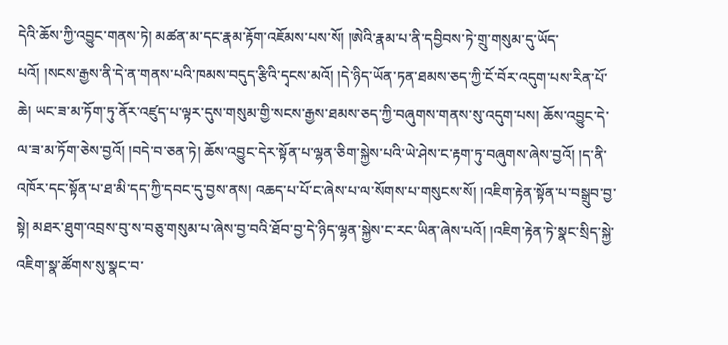དེའི་ཆོས་ཀྱི་འབྱུང་གནས་ཏེ། མཚན་མ་དང་རྣམ་རྟོག་འཇོམས་པས་སོ། །ཨེའི་རྣམ་པ་ནི་དབྱིབས་ཏེ་གྲུ་གསུམ་དུ་ཡོད་པའོ། །སངས་རྒྱས་ནི་དེ་ན་གནས་པའི་ཁམས་བདུད་རྩིའི་དྭངས་མའོ། །དེ་ཉིད་ཡོན་ཏན་ཐམས་ཅད་ཀྱི་ངོ་བོར་འདུག་པས་རིན་པོ་ཆེ། ཡང་ཟ་མ་ཏོག་ཏུ་ནོར་འཛུད་པ་ལྟར་དུས་གསུམ་གྱི་སངས་རྒྱས་ཐམས་ཅད་ཀྱི་བཞུགས་གནས་སུ་འདུག་པས། ཆོས་འབྱུང་དེ་ལ་ཟ་མ་ཏོག་ཅེས་བྱའོ། །བདེ་བ་ཅན་ཏེ། ཆོས་འབྱུང་དེར་སྟོན་པ་ལྷན་ཅིག་སྐྱེས་པའི་ཡེ་ཤེས་ང་རྟག་ཏུ་བཞུགས་ཞེས་བྱའོ། །ད་ནི་འཁོར་དང་སྟོན་པ་ཐ་མི་དད་ཀྱི་དབང་དུ་བྱས་ནས། འཆད་པ་པོ་ང་ཞེས་པ་ལ་སོགས་པ་གསུངས་སོ། །འཇིག་རྟེན་སྟོན་པ་བསྒྲུབ་བྱ་སྟེ། མཐར་ཐུག་འབྲས་བུ་ས་བཅུ་གསུམ་པ་ཞེས་བྱ་བའི་ཐོབ་བྱ་དེ་ཉིད་ལྷན་སྐྱེས་ང་རང་ཡིན་ཞེས་པའོ། །འཇིག་རྟེན་ཏེ་སྣང་སྲིད་སྐྱེ་འཇིག་སྣ་ཚོགས་སུ་སྣང་བ་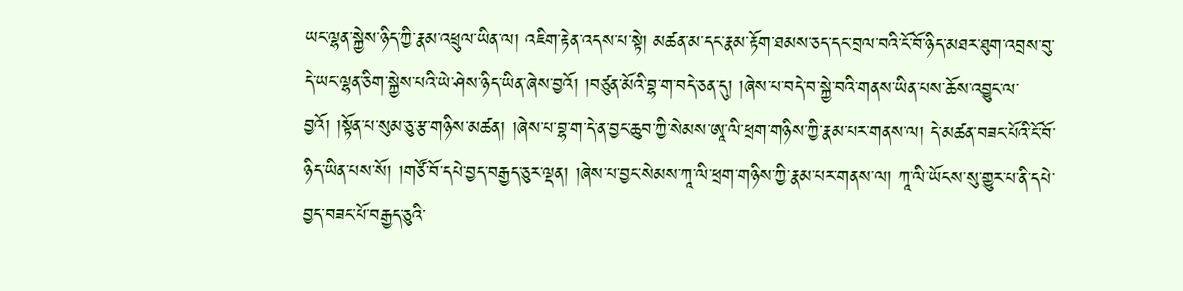ཡང་ལྷན་སྐྱེས་ཉིད་ཀྱི་རྣམ་འཕྲུལ་ཡིན་ལ། འཇིག་རྟེན་འདས་པ་སྟེ། མཚན་མ་དང་རྣམ་རྟོག་ཐམས་ཅད་དང་བྲལ་བའི་ངོ་བོ་ཉིད་མཐར་ཐུག་འབྲས་བུ་དེ་ཡང་ལྷན་ཅིག་སྐྱེས་པའི་ཡེ་ཤེས་ཉིད་ཡིན་ཞེས་བྱའོ། །བཙུན་མོའི་བྷ་ག་བདེ་ཅན་དུ། །ཞེས་པ་བདེ་བ་སྐྱེ་བའི་གནས་ཡིན་པས་ཆོས་འབྱུང་ལ་བྱའོ། །སྟོན་པ་སུམ་ཅུ་རྩ་གཉིས་མཚན། །ཞེས་པ་བྷ་ག་དེ་ན་བྱང་ཆུབ་ཀྱི་སེམས་ཨཱ་ལི་ཕྲག་གཉིས་ཀྱི་རྣམ་པར་གནས་ལ། དེ་མཚན་བཟང་པོའི་ངོ་བོ་ཉིད་ཡིན་པས་སོ། །གཙོ་བོ་དཔེ་བྱད་བརྒྱད་ཅུར་ལྡན། །ཞེས་པ་བྱང་སེམས་ཀཱ་ལི་ཕྲག་གཉིས་ཀྱི་རྣམ་པར་གནས་ལ། ཀཱ་ལི་ཡོངས་སུ་གྱུར་པ་ནི་དཔེ་བྱད་བཟང་པོ་བརྒྱད་ཅུའི་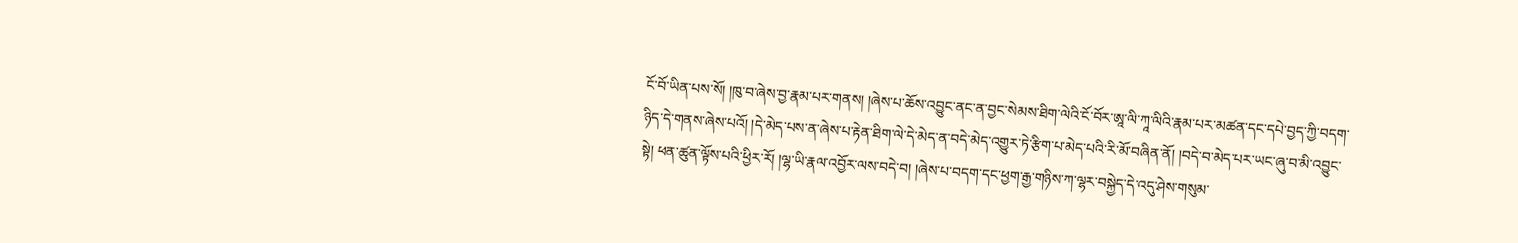ངོ་བོ་ཡིན་པས་སོ། །ཁུ་བ་ཞེས་བྱ་རྣམ་པར་གནས། །ཞེས་པ་ཆོས་འབྱུང་ནང་ན་བྱང་སེམས་ཐིག་ལེའི་ངོ་བོར་ཨཱ་ལི་ཀཱ་ལིའི་རྣམ་པར་མཚན་དང་དཔེ་བྱད་ཀྱི་བདག་ཉིད་དེ་གནས་ཞེས་པའོ། །དེ་མེད་པས་ན་ཞེས་པ་རྟེན་ཐིག་ལེ་དེ་མེད་ན་བདེ་མེད་འགྱུར་ཏེ་རྩིག་པ་མེད་པའི་རི་མོ་བཞིན་ནོ། །བདེ་བ་མེད་པར་ཡང་ཞུ་བ་མི་འབྱུང་སྟེ། ཕན་ཚུན་ལྟོས་པའི་ཕྱིར་རོ། །ལྷ་ཡི་རྣལ་འབྱོར་ལས་བདེ་བ། །ཞེས་པ་བདག་དང་ཕྱག་རྒྱ་གཉིས་ཀ་ལྷར་བསྐྱེད་དེ་འདུ་ཤེས་གསུམ་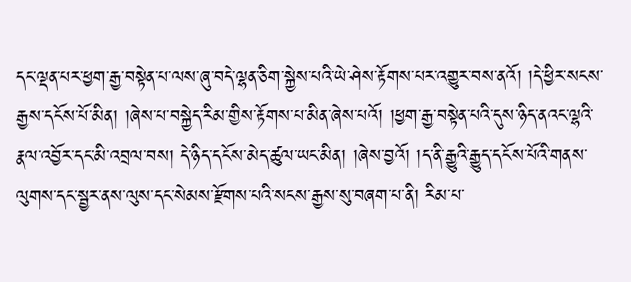དང་ལྡན་པར་ཕྱག་རྒྱ་བསྟེན་པ་ལས་ཞུ་བདེ་ལྷན་ཅིག་སྐྱེས་པའི་ཡེ་ཤེས་རྟོགས་པར་འགྱུར་བས་ནའོ། །དེ་ཕྱིར་སངས་རྒྱས་དངོས་པོ་མིན། །ཞེས་པ་བསྐྱེད་རིམ་གྱིས་རྟོགས་པ་མིན་ཞེས་པའོ། །ཕྱག་རྒྱ་བསྟེན་པའི་དུས་ཉིད་ནའང་ལྷའི་རྣལ་འབྱོར་དང་མི་འབྲལ་བས། དེ་ཉིད་དངོས་མེད་ཚུལ་ཡང་མིན། །ཞེས་བྱའོ། །ད་ནི་རྒྱུའི་རྒྱུད་དངོས་པོའི་གནས་ལུགས་དང་སྦྱར་ནས་ལུས་དང་སེམས་རྫོགས་པའི་སངས་རྒྱས་སུ་བཞག་པ་ནི། རིམ་པ་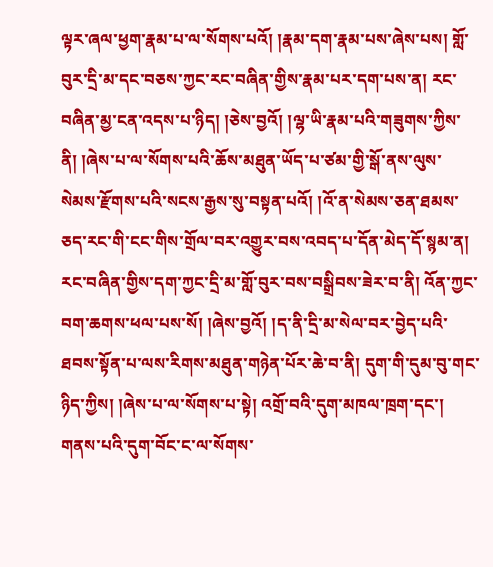ལྟར་ཞལ་ཕྱག་རྣམ་པ་ལ་སོགས་པའོ། །རྣམ་དག་རྣམ་པས་ཞེས་པས། གློ་བུར་དྲི་མ་དང་བཅས་ཀྱང་རང་བཞིན་གྱིས་རྣམ་པར་དག་པས་ན། རང་བཞིན་མྱ་ངན་འདས་པ་ཉིད། །ཅེས་བྱའོ། །ལྷ་ཡི་རྣམ་པའི་གཟུགས་ཀྱིས་ནི། །ཞེས་པ་ལ་སོགས་པའི་ཆོས་མཐུན་ཡོད་པ་ཙམ་གྱི་སྒོ་ནས་ལུས་སེམས་རྫོགས་པའི་སངས་རྒྱས་སུ་བསྟན་པའོ། །འོ་ན་སེམས་ཅན་ཐམས་ཅད་རང་གི་ངང་གིས་གྲོལ་བར་འགྱུར་བས་འབད་པ་དོན་མེད་དོ་སྙམ་ན། རང་བཞིན་གྱིས་དག་ཀྱང་དྲི་མ་གློ་བུར་བས་བསྒྲིབས་ཟེར་བ་ནི། འོན་ཀྱང་བག་ཆགས་ཕལ་པས་སོ། །ཞེས་བྱའོ། །ད་ནི་དྲི་མ་སེལ་བར་བྱེད་པའི་ཐབས་སྟོན་པ་ལས་རིགས་མཐུན་གཉེན་པོར་ཆེ་བ་ནི། དུག་གི་དུམ་བུ་གང་ཉིད་ཀྱིས། །ཞེས་པ་ལ་སོགས་པ་སྟེ། འགྲོ་བའི་དུག་མཁལ་ཁྲག་དང་། གནས་པའི་དུག་བོང་ང་ལ་སོགས་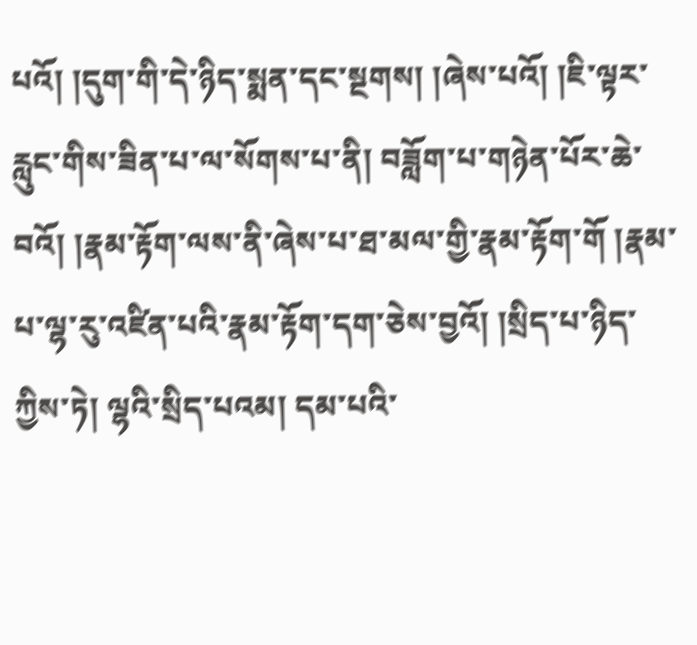པའོ། །དུག་གི་དེ་ཉིད་སྨན་དང་སྔགས། །ཞེས་པའོ། །ཇི་ལྟར་རླུང་གིས་ཟིན་པ་ལ་སོགས་པ་ནི། བཟློག་པ་གཉེན་པོར་ཆེ་བའོ། །རྣམ་རྟོག་ལས་ནི་ཞེས་པ་ཐ་མལ་གྱི་རྣམ་རྟོག་གོ །རྣམ་པ་ལྷ་རུ་འཛིན་པའི་རྣམ་རྟོག་དག་ཅེས་བྱའོ། །སྲིད་པ་ཉིད་ཀྱིས་ཏེ། ལྷའི་སྲིད་པའམ། དམ་པའི་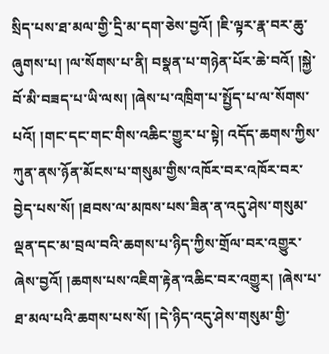སྲིད་པས་ཐ་མལ་གྱི་དྲི་མ་དག་ཅེས་བྱའོ། །ཇི་ལྟར་རྣ་བར་ཆུ་ཞུགས་པ། །ལ་སོགས་པ་ནི། བསྣན་པ་གཉེན་པོར་ཆེ་བའོ། །སྐྱེ་བོ་མི་བཟད་པ་ཡི་ལས། །ཞེས་པ་འཁྲིག་པ་སྤྱོད་པ་ལ་སོགས་པའོ། །གང་དང་གང་གིས་འཆིང་གྱུར་པ་སྟེ། འདོད་ཆགས་ཀྱིས་ཀུན་ནས་ཉོན་མོངས་པ་གསུམ་གྱིས་འཁོར་བར་འཁོར་བར་བྱེད་པས་སོ། །ཐབས་ལ་མཁས་པས་ཟིན་ན་འདུ་ཤེས་གསུམ་ལྡན་དང་མ་བྲལ་བའི་ཆགས་པ་ཉིད་ཀྱིས་གྲོལ་བར་འགྱུར་ཞེས་བྱའོ། །ཆགས་པས་འཇིག་རྟེན་འཆིང་བར་འགྱུར། །ཞེས་པ་ཐ་མལ་པའི་ཆགས་པས་སོ། །དེ་ཉིད་འདུ་ཤེས་གསུམ་གྱི་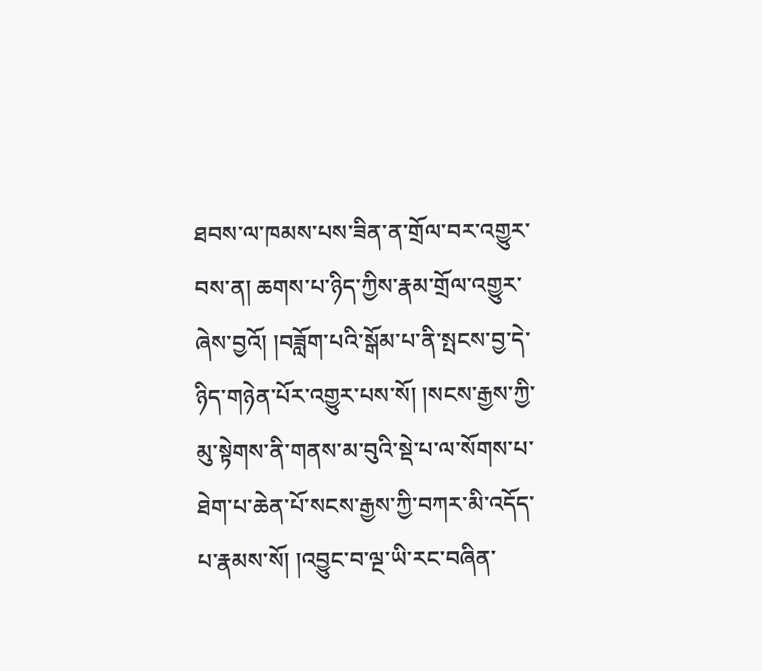ཐབས་ལ་ཁམས་པས་ཟིན་ན་གྲོལ་བར་འགྱུར་བས་ན། ཆགས་པ་ཉིད་ཀྱིས་རྣམ་གྲོལ་འགྱུར་ཞེས་བྱའོ། །བཟློག་པའི་སྒོམ་པ་ནི་སྤངས་བྱ་དེ་ཉིད་གཉེན་པོར་འགྱུར་པས་སོ། །སངས་རྒྱས་ཀྱི་མུ་སྟེགས་ནི་གནས་མ་བུའི་སྡེ་པ་ལ་སོགས་པ་ཐེག་པ་ཆེན་པོ་སངས་རྒྱས་ཀྱི་བཀར་མི་འདོད་པ་རྣམས་སོ། །འབྱུང་བ་ལྔ་ཡི་རང་བཞིན་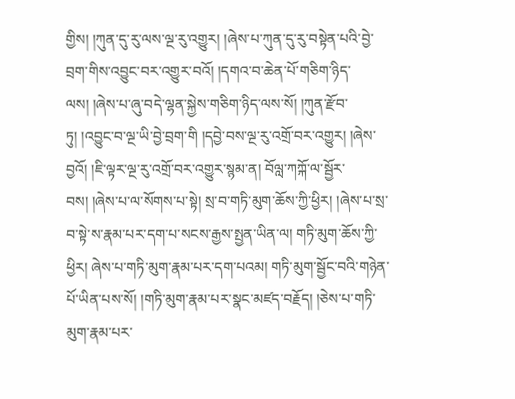གྱིས། །ཀུན་དུ་རུ་ལས་ལྔ་རུ་འགྱུར། །ཞེས་པ་ཀུན་དུ་རུ་བསྟེན་པའི་བྱེ་བྲག་གིས་འབྱུང་བར་འགྱུར་བའོ། །དགའ་བ་ཆེན་པོ་གཅིག་ཉིད་ལས། །ཞེས་པ་ཞུ་བདེ་ལྷན་སྐྱེས་གཅིག་ཉིད་ལས་སོ། །ཀུན་རྫོབ་ཏུ། །འབྱུང་བ་ལྔ་ཡི་བྱེ་བྲག་གི །དབྱེ་བས་ལྔ་རུ་འགྲོ་བར་འགྱུར། །ཞེས་བྱའོ། །ཇི་ལྟར་ལྔ་རུ་འགྲོ་བར་འགྱུར་སྙམ་ན། བོལླ་ཀཀྐོ་ལ་སྦྱོར་བས། །ཞེས་པ་ལ་སོགས་པ་སྟེ། སྲ་བ་གཏི་མུག་ཆོས་ཀྱི་ཕྱིར། །ཞེས་པ་སྲ་བ་སྟེ་ས་རྣམ་པར་དག་པ་སངས་རྒྱས་སྤྱན་ཡིན་ལ། གཏི་མུག་ཆོས་ཀྱི་ཕྱིར། ཞེས་པ་གཏི་མུག་རྣམ་པར་དག་པའམ། གཏི་མུག་སྦྱོང་བའི་གཉེན་པོ་ཡིན་པས་སོ། །གཏི་མུག་རྣམ་པར་སྣང་མཛད་བརྗོད། །ཅེས་པ་གཏི་མུག་རྣམ་པར་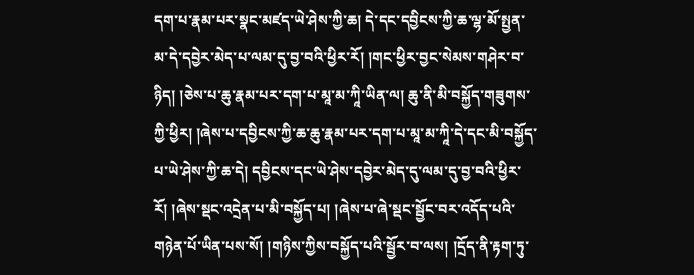དག་པ་རྣམ་པར་སྣང་མཛད་ཡེ་ཤེས་ཀྱི་ཆ། དེ་དང་དབྱིངས་ཀྱི་ཆ་ལྷ་མོ་སྤྱན་མ་དེ་དབྱེར་མེད་པ་ལམ་དུ་བྱ་བའི་ཕྱིར་རོ། །གང་ཕྱིར་བྱང་སེམས་གཤེར་བ་ཉིད། །ཅེས་པ་ཆུ་རྣམ་པར་དག་པ་མཱ་མ་ཀཱི་ཡིན་ལ། ཆུ་ནི་མི་བསྐྱོད་གཟུགས་ཀྱི་ཕྱིར། །ཞེས་པ་དབྱིངས་ཀྱི་ཆ་ཆུ་རྣམ་པར་དག་པ་མཱ་མ་ཀཱི་དེ་དང་མི་བསྐྱོད་པ་ཡེ་ཤེས་ཀྱི་ཆ་དེ། དབྱིངས་དང་ཡེ་ཤེས་དབྱེར་མེད་དུ་ལམ་དུ་བྱ་བའི་ཕྱིར་རོ། །ཞེས་སྡང་འདྲེན་པ་མི་བསྐྱོད་པ། །ཞེས་པ་ཞེ་སྡང་སྦྱོང་བར་འདོད་པའི་གཉེན་པོ་ཡིན་པས་སོ། །གཉིས་ཀྱིས་བསྐྱོད་པའི་སྦྱོར་བ་ལས། །དྲོད་ནི་རྟག་ཏུ་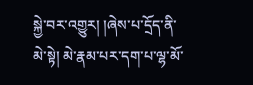སྐྱེ་བར་འགྱུར། །ཞེས་པ་དྲོད་ནི་མེ་སྟེ། མེ་རྣམ་པར་དག་པ་ལྷ་མོ་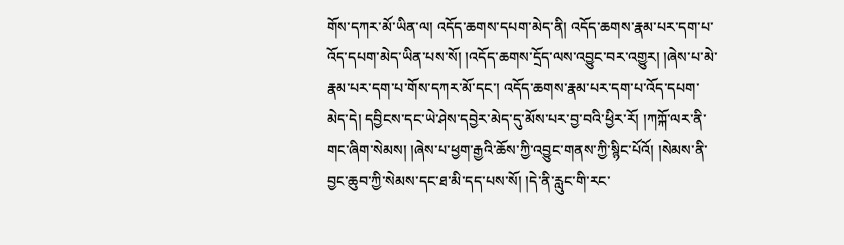གོས་དཀར་མོ་ཡིན་ལ། འདོད་ཆགས་དཔག་མེད་ནི། འདོད་ཆགས་རྣམ་པར་དག་པ་འོད་དཔག་མེད་ཡིན་པས་སོ། །འདོད་ཆགས་དྲོད་ལས་འབྱུང་བར་འགྱུར། །ཞེས་པ་མེ་རྣམ་པར་དག་པ་གོས་དཀར་མོ་དང་། འདོད་ཆགས་རྣམ་པར་དག་པ་འོད་དཔག་མེད་དེ། དབྱིངས་དང་ཡེ་ཤེས་དབྱེར་མེད་དུ་མོས་པར་བྱ་བའི་ཕྱིར་རོ། །ཀཀྐོ་ལར་ནི་གང་ཞིག་སེམས། །ཞེས་པ་ཕྱག་རྒྱའི་ཆོས་ཀྱི་འབྱུང་གནས་ཀྱི་སྙིང་པོའོ། །སེམས་ནི་བྱང་ཆུབ་ཀྱི་སེམས་དང་ཐ་མི་དད་པས་སོ། །དེ་ནི་རླུང་གི་རང་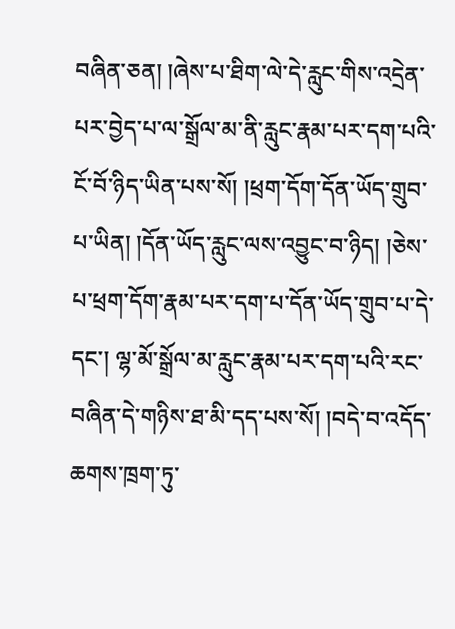བཞིན་ཅན། །ཞེས་པ་ཐིག་ལེ་དེ་རླུང་གིས་འདྲེན་པར་བྱེད་པ་ལ་སྒྲོལ་མ་ནི་རླུང་རྣམ་པར་དག་པའི་ངོ་བོ་ཉིད་ཡིན་པས་སོ། །ཕྲག་དོག་དོན་ཡོད་གྲུབ་པ་ཡིན། །དོན་ཡོད་རླུང་ལས་འབྱུང་བ་ཉིད། །ཅེས་པ་ཕྲག་དོག་རྣམ་པར་དག་པ་དོན་ཡོད་གྲུབ་པ་དེ་དང་། ལྷ་མོ་སྒྲོལ་མ་རླུང་རྣམ་པར་དག་པའི་རང་བཞིན་དེ་གཉིས་ཐ་མི་དད་པས་སོ། །བདེ་བ་འདོད་ཆགས་ཁྲག་ཏུ་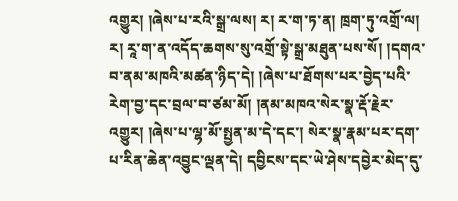འགྱུར། །ཞེས་པ་རའི་སྒྲ་ལས། ར། ར་ག་ཏ་ན། ཁྲག་ཏུ་འགྲོ་ལ། ར། རཱ་ག་ན་འདོད་ཆགས་སུ་འགྲོ་སྟེ་སྒྲ་མཐུན་པས་སོ། །དགའ་བ་ནམ་མཁའི་མཚན་ཉིད་དེ། །ཞེས་པ་ཐོགས་པར་བྱེད་པའི་རེག་བྱ་དང་བྲལ་བ་ཙམ་མོ། །ནམ་མཁའ་སེར་སྣ་རྡོ་རྗེར་འགྱུར། །ཞེས་པ་ལྷ་མོ་སྤྱན་མ་དེ་དང་། སེར་སྣ་རྣམ་པར་དག་པ་རིན་ཆེན་འབྱུང་ལྡན་དེ། དབྱིངས་དང་ཡེ་ཤེས་དབྱེར་མེད་དུ་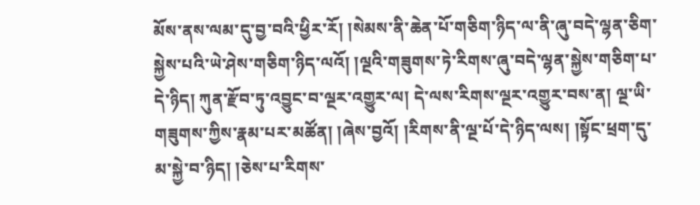མོས་ནས་ལམ་དུ་བྱ་བའི་ཕྱིར་རོ། །སེམས་ནི་ཆེན་པོ་གཅིག་ཉིད་ལ་ནི་ཞུ་བདེ་ལྷན་ཅིག་སྐྱེས་པའི་ཡེ་ཤེས་གཅིག་ཉིད་ལའོ། །ལྔའི་གཟུགས་ཏེ་རིགས་ཞུ་བདེ་ལྷན་སྐྱེས་གཅིག་པ་དེ་ཉིད། ཀུན་རྫོབ་ཏུ་འབྱུང་བ་ལྔར་འགྱུར་ལ། དེ་ལས་རིགས་ལྔར་འགྱུར་བས་ན། ལྔ་ཡི་གཟུགས་ཀྱིས་རྣམ་པར་མཚོན། །ཞེས་བྱའོ། །རིགས་ནི་ལྔ་པོ་དེ་ཉིད་ལས། །སྟོང་ཕྲག་དུ་མ་སྐྱེ་བ་ཉིད། །ཅེས་པ་རིགས་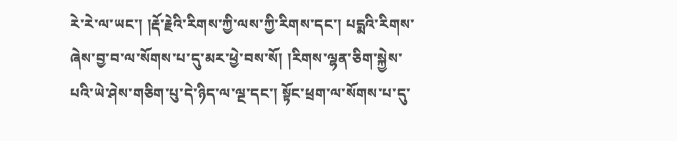རེ་རེ་ལ་ཡང་། །རྡོ་རྗེའི་རིགས་ཀྱི་ལས་ཀྱི་རིགས་དང་། པདྨའི་རིགས་ཞེས་བྱ་བ་ལ་སོགས་པ་དུ་མར་ཕྱེ་བས་སོ། །རིགས་ལྷན་ཅིག་སྐྱེས་པའི་ཡེ་ཤེས་གཅིག་པུ་དེ་ཉིད་ལ་ལྔ་དང་། སྟོང་ཕྲག་ལ་སོགས་པ་དུ་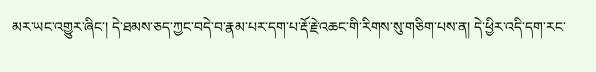མར་ཡང་འགྱུར་ཞིང་། དེ་ཐམས་ཅད་ཀྱང་བདེ་བ་རྣམ་པར་དག་པ་རྡོ་རྗེ་འཆང་གི་རིགས་སུ་གཅིག་པས་ན། དེ་ཕྱིར་འདི་དག་རང་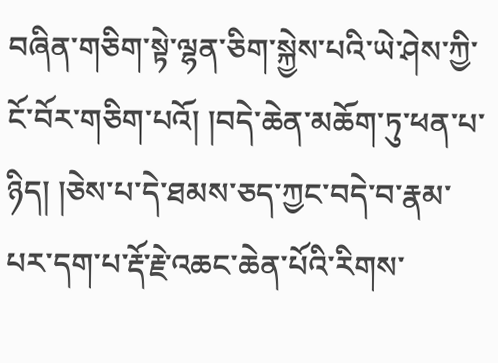བཞིན་གཅིག་སྟེ་ལྷན་ཅིག་སྐྱེས་པའི་ཡེ་ཤེས་ཀྱི་ངོ་བོར་གཅིག་པའོ། །བདེ་ཆེན་མཆོག་ཏུ་ཕན་པ་ཉིད། །ཅེས་པ་དེ་ཐམས་ཅད་ཀྱང་བདེ་བ་རྣམ་པར་དག་པ་རྡོ་རྗེ་འཆང་ཆེན་པོའི་རིགས་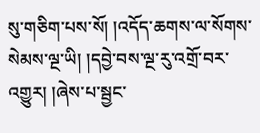སུ་གཅིག་པས་སོ། །འདོད་ཆགས་ལ་སོགས་སེམས་ལྔ་ཡི། །དབྱེ་བས་ལྔ་རུ་འགྲོ་བར་འགྱུར། །ཞེས་པ་སྦྱང་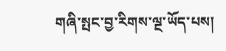གཞི་སྤང་བྱ་རིགས་ལྔ་ཡོད་པས།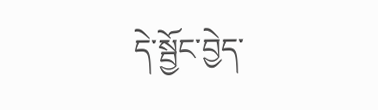དེ་སྦྱོང་བྱེད་